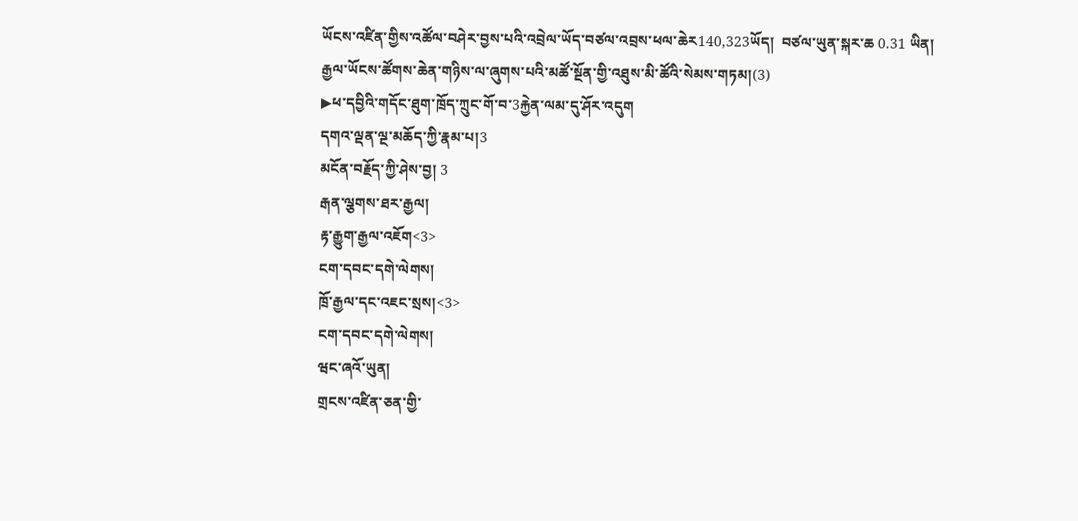ཡོངས་འཛིན་གྱིས་འཚོལ་བཤེར་བྱས་པའི་འབྲེལ་ཡོད་བཙལ་འབྲས་ཕལ་ཆེར140,323ཡོད།  བཙལ་ཡུན་སྐར་ཆ 0.31 ཡིན།
རྒྱལ་ཡོངས་ཚོགས་ཆེན་གཉིས་ལ་ཞུགས་པའི་མཚོ་སྔོན་གྱི་འཐུས་མི་ཚོའི་སེམས་གཏམ།(3)
▶ཕ་དབྱིའི་གདོང་ཐུག་ཁྲོད་ཀྲུང་གོ་བ་3རྐྱེན་ལམ་དུ་ཤོར་འདུག
དགའ་ལྡན་ལྔ་མཆོད་ཀྱི་རྣམ་པ།3
མངོན་བརྗོད་ཀྱི་ཤེས་བྱ། 3
རྒན་ལྕགས་ཐར་རྒྱལ།
རྟ་རྒྱུག་རྒྱལ་འཇོག<3>
ངག་དབང་དགེ་ལེགས།
ཁྲོ་རྒྱལ་དང་འཇང་སྲས།<3>
ངག་དབང་དགེ་ལེགས།
ཝང་ཞའོ་ཡུན།
གྲངས་འཛིན་ཅན་གྱི་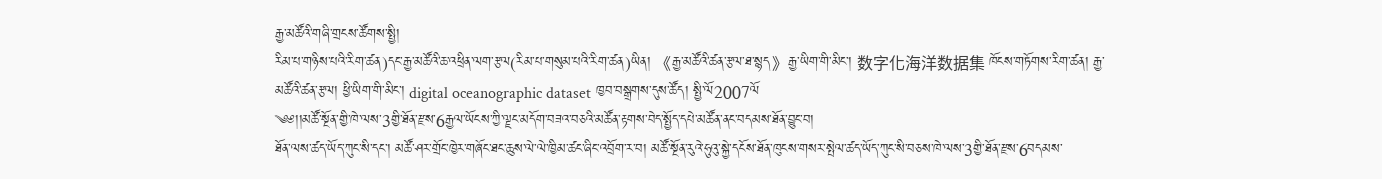རྒྱ་མཚོའི་གཞི་གྲངས་ཚོགས་སྤྱི།
རིམ་པ་གཉིས་པའི་རིག་ཚན)དང་རྒྱ་མཚོའི་ཆ་འཕྲིན་ལག་རྩལ(རིམ་པ་གསུམ་པའི་རིག་ཚན)ཡིན། 《རྒྱ་མཚོའི་ཚན་རྩལ་ཐ་སྙད》རྒྱ་ཡིག་གི་མིང་། 数字化海洋数据集 ཁོངས་གཏོགས་རིག་ཚན། རྒྱ་མཚོའི་ཚན་རྩལ། ཕྱི་ཡིག་གི་མིང་། digital oceanographic dataset ཁྱབ་བསྒྲགས་དུས་ཚོད། སྤྱི་ལོ2007ལོ
༄༅།།མཚོ་སྔོན་གྱི་ཁེ་ལས་3གྱི་ཐོན་རྫས་6རྒྱལ་ཡོངས་ཀྱི་ལྗང་མདོག་བཟའ་བཅའི་མཚོན་རྟགས་བེད་སྤྱོད་དཔེ་མཚོན་ནང་བདམས་ཐོན་བྱུང་བ།
ཐོན་ལས་ཚད་ཡོད་ཀུང་སི་དང་། མཚོ་ཤར་གྲོང་ཁྱེར་གཞོང་ཐང་ཆུས་ལེ་ལེ་ཁྱིམ་ཚང་ཞིང་འབྲོག་ར་བ། མཚོ་སྔོན་རུའེ་ཧུའུ་སྐྱེ་དངོས་ཐོན་ཁུངས་གསར་སྤེལ་ཚད་ཡོད་ཀུང་སི་བཅས་ཁེ་ལས་3གྱི་ཐོན་རྫས་6བདམས་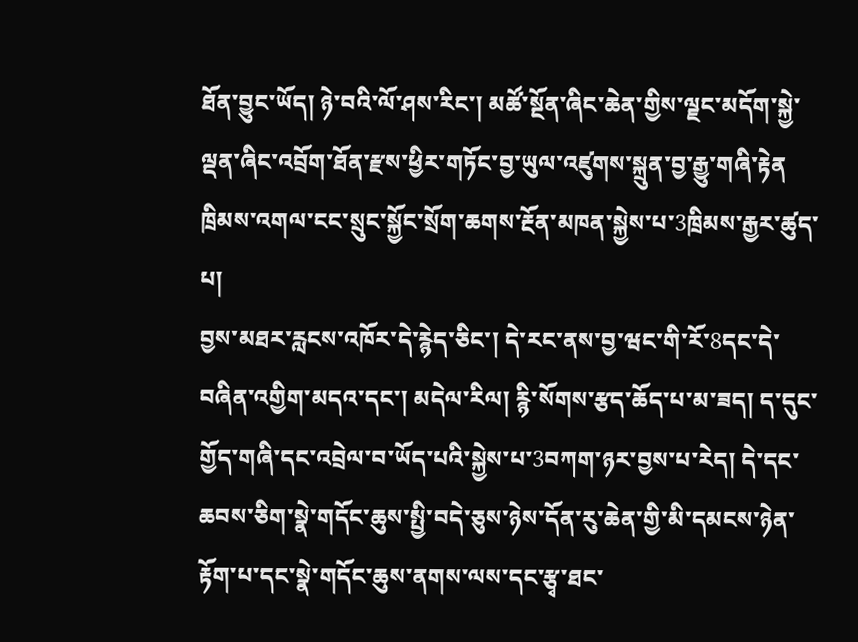ཐོན་བྱུང་ཡོད། ཉེ་བའི་ལོ་ཤས་རིང་། མཚོ་སྔོན་ཞིང་ཆེན་གྱིས་ལྗང་མདོག་སྐྱེ་ལྡན་ཞིང་འབྲོག་ཐོན་རྫས་ཕྱིར་གཏོང་བྱ་ཡུལ་འཛུགས་སྐྲུན་བྱ་རྒྱུ་གཞི་རྟེན
ཁྲིམས་འགལ་ངང་སྲུང་སྐྱོང་སྲོག་ཆགས་རྔོན་མཁན་སྐྱེས་པ་3ཁྲིམས་རྒྱར་ཚུད་པ།
བྱས་མཐར་རླངས་འཁོར་དེ་རྙེད་ཅིང་། དེ་རང་ནས་བྱ་ཝང་གི་རོ་8དང་དེ་བཞིན་འགྱིག་མདའ་དང་། མདེལ་རིལ། རྙི་སོགས་རྩད་ཆོད་པ་མ་ཟད། ད་དུང་གྱོད་གཞི་དང་འབྲེལ་བ་ཡོད་པའི་སྐྱེས་པ་3བཀག་ཉར་བྱས་པ་རེད། དེ་དང་ཆབས་ཅིག་སྣེ་གདོང་ཆུས་སྤྱི་བདེ་ཅུས་ཉེས་དོན་རུ་ཆེན་གྱི་མི་དམངས་ཉེན་རྟོག་པ་དང་སྣེ་གདོང་ཆུས་ནགས་ལས་དང་རྩྭ་ཐང་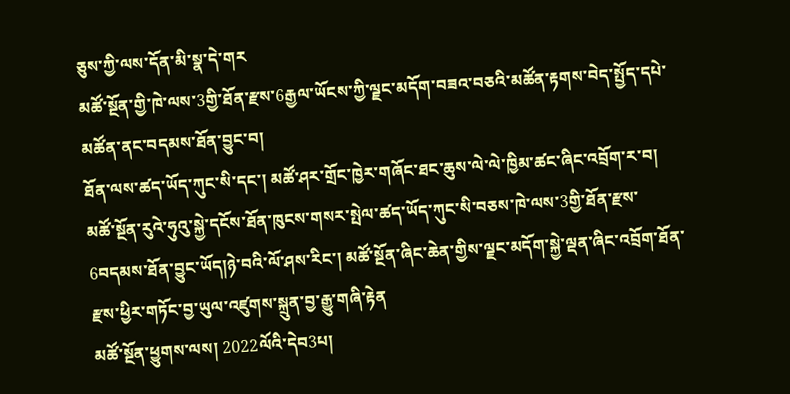ཅུས་ཀྱི་ལས་དོན་མི་སྣ་དེ་གར
མཚོ་སྔོན་གྱི་ཁེ་ལས་3གྱི་ཐོན་རྫས་6རྒྱལ་ཡོངས་ཀྱི་ལྗང་མདོག་བཟའ་བཅའི་མཚོན་རྟགས་བེད་སྤྱོད་དཔེ་མཚོན་ནང་བདམས་ཐོན་བྱུང་བ།
ཐོན་ལས་ཚད་ཡོད་ཀུང་སི་དང་། མཚོ་ཤར་གྲོང་ཁྱེར་གཞོང་ཐང་ཆུས་ལེ་ལེ་ཁྱིམ་ཚང་ཞིང་འབྲོག་ར་བ། མཚོ་སྔོན་རུའེ་ཧུའུ་སྐྱེ་དངོས་ཐོན་ཁུངས་གསར་སྤེལ་ཚད་ཡོད་ཀུང་སི་བཅས་ཁེ་ལས་3གྱི་ཐོན་རྫས་6བདམས་ཐོན་བྱུང་ཡོད།ཉེ་བའི་ལོ་ཤས་རིང་། མཚོ་སྔོན་ཞིང་ཆེན་གྱིས་ལྗང་མདོག་སྐྱེ་ལྡན་ཞིང་འབྲོག་ཐོན་རྫས་ཕྱིར་གཏོང་བྱ་ཡུལ་འཛུགས་སྐྲུན་བྱ་རྒྱུ་གཞི་རྟེན
མཚོ་སྔོན་ཕྱུགས་ལས། 2022ལོའི་དེབ3པ།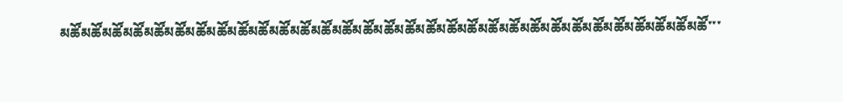མཚོམཚོམཚོམཚོམཚོམཚོམཚོམཚོམཚོམཚོམཚོམཚོམཚོམཚོམཚོམཚོམཚོམཚོམཚོམཚོམཚོམཚོམཚོམཚོམཚོམཚོམཚོམཚོམཚོམཚོམཚོ་་་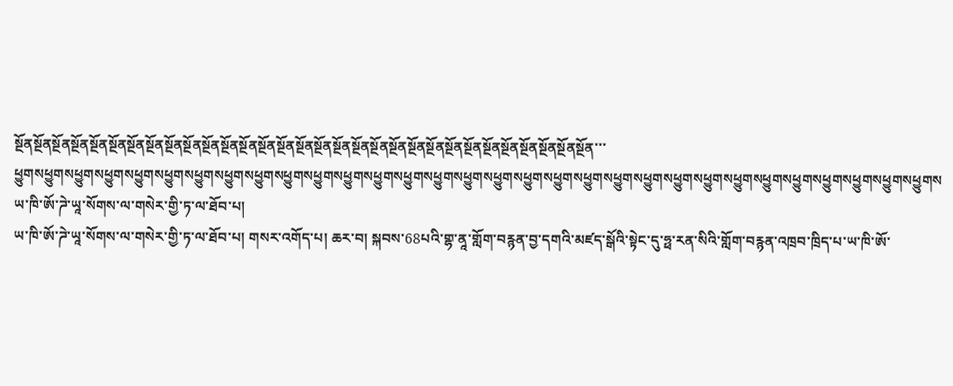སྔོནསྔོནསྔོནསྔོནསྔོནསྔོནསྔོནསྔོནསྔོནསྔོནསྔོནསྔོནསྔོནསྔོནསྔོནསྔོནསྔོནསྔོནསྔོནསྔོནསྔོནསྔོནསྔོནསྔོནསྔོནསྔོནསྔོནསྔོནསྔོནསྔོནསྔོན་་་ཕྱུགསཕྱུགསཕྱུགསཕྱུགསཕྱུགསཕྱུགསཕྱུགསཕྱུགསཕྱུགསཕྱུགསཕྱུགསཕྱུགསཕྱུགསཕྱུགསཕྱུགསཕྱུགསཕྱུགསཕྱུགསཕྱུགསཕྱུགསཕྱུགསཕྱུགསཕྱུགསཕྱུགསཕྱུགསཕྱུགསཕྱུགསཕྱུགསཕྱུགསཕྱུགསཕྱུགས
ཡ་ཁི་ཨོ་ཌེ་ཡཱ་སོགས་ལ་གསེར་གྱི་ཏ་ལ་ཐོབ་པ།
ཡ་ཁི་ཨོ་ཌེ་ཡཱ་སོགས་ལ་གསེར་གྱི་ཏ་ལ་ཐོབ་པ། གསར་འགོད་པ། ཆར་བ། སྐབས་68པའི་གྷ་ནཱ་གློག་བརྙན་བྱ་དགའི་མཛད་སྒོའི་སྟེང་དུ་ཧྥ་རན་སིའི་གློག་བརྙན་འཁྲབ་ཁྲིད་པ་ཡ་ཁི་ཨོ་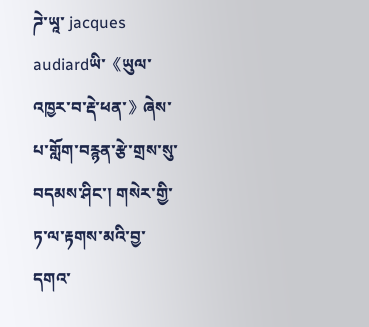ཌེ་ཡཱ་ jacques audiardཡི་《ཡུལ་འཁྱར་བ་རྡེ་ཕན་》ཞེས་པ་གློག་བརྙན་རྩེ་གྲས་སུ་བདམས་ཤིང་། གསེར་གྱི་ཏ་ལ་རྟགས་མའི་བྱ་དགའ་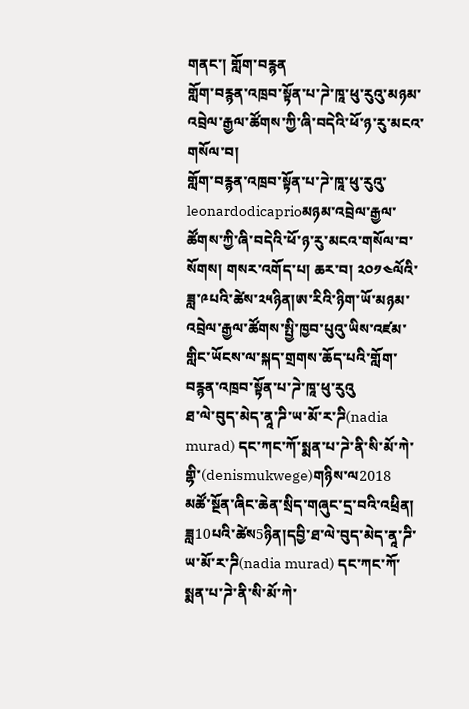གནང་། གློག་བརྙན
གློག་བརྙན་འཁྲབ་སྟོན་པ་ཌེ་ཁཱ་ཕུ་རུའུ་མཉམ་འབྲེལ་རྒྱལ་ཚོགས་ཀྱི་ཞི་བདེའི་ཕོ་ཉ་རུ་མངའ་གསོལ་བ།
གློག་བརྙན་འཁྲབ་སྟོན་པ་ཌེ་ཁཱ་ཕུ་རུའུ་leonardodicaprioམཉམ་འབྲེལ་རྒྱལ་ཚོགས་ཀྱི་ཞི་བདེའི་ཕོ་ཉ་རུ་མངའ་གསོལ་བ་སོགས། གསར་འགོད་པ། ཆར་བ། ༢༠༡༤ལོའི་ཟླ་༩པའི་ཚེས་༢༥ཉིན།ཨ་རིའི་ཉིག་ཡོ་མཉམ་འབྲེལ་རྒྱལ་ཚོགས་སྤྱི་ཁྱབ་པུའུ་ཡིས་འཛམ་གླིང་ཡོངས་ལ་སྐད་གྲགས་ཆོད་པའི་གློག་བརྙན་འཁྲབ་སྟོན་པ་ཌེ་ཁཱ་ཕུ་རུའུ
ཐ་ལེ་བུད་མེད་ནཱ་ཌི་ཡ་མོ་ར་ཌི(nadia murad) དང་ཀང་ཀོ་སྨན་པ་ཌེ་ནི་སི་མོ་ཀེ་གྷི་(denismukwege)གཉིས་ལ2018
མཚོ་སྔོན་ཞིང་ཆེན་སྲིད་གཞུང་དྲ་བའི་འཕྲིན། ཟླ10པའི་ཚེས5ཉིན།དབྱི་ཐ་ལེ་བུད་མེད་ནཱ་ཌི་ཡ་མོ་ར་ཌི(nadia murad) དང་ཀང་ཀོ་སྨན་པ་ཌེ་ནི་སི་མོ་ཀེ་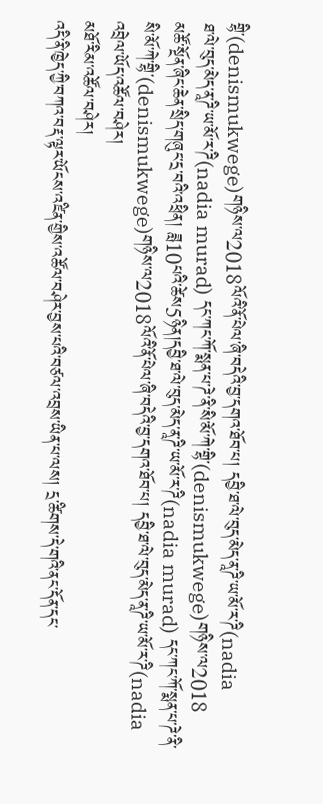གྷི་(denismukwege)གཉིས་ལ2018ལོའི་ནོ་པེལ་ཞི་བདེའི་བྱ་དགའ་ཐོབ་པ། དབྱི་ཐ་ལེ་བུད་མེད་ནཱ་ཌི་ཡ་མོ་ར་ཌི(nadia
ཐ་ལེ་བུད་མེད་ནཱ་ཌི་ཡ་མོ་ར་ཌི(nadia murad) དང་ཀང་ཀོ་སྨན་པ་ཌེ་ནི་སི་མོ་ཀེ་གྷི་(denismukwege)གཉིས་ལ2018
མཚོ་སྔོན་ཞིང་ཆེན་སྲིད་གཞུང་དྲ་བའི་འཕྲིན། ཟླ10པའི་ཚེས5ཉིན།དབྱི་ཐ་ལེ་བུད་མེད་ནཱ་ཌི་ཡ་མོ་ར་ཌི(nadia murad) དང་ཀང་ཀོ་སྨན་པ་ཌེ་ནི་སི་མོ་ཀེ་གྷི་(denismukwege)གཉིས་ལ2018ལོའི་ནོ་པེལ་ཞི་བདེའི་བྱ་དགའ་ཐོབ་པ། དབྱི་ཐ་ལེ་བུད་མེད་ནཱ་ཌི་ཡ་མོ་ར་ཌི(nadia
འབྲེལ་ཡོད་འཚོལ་བཤེར།
མཐོ་རིམ་འཚོལ་བཤེར།
འདི་ནི་ཁྱེད་ཀྱི་བཀའ་བརྡ་ལྟར་ཡོངས་འཛིན་གྱིས་འཚོལ་བཤེར་བྱས་པའི་བཙལ་འབྲས་ཡིན་པ་ལས། དྲ་ཚིགས་དེ་གའི་ནང་དོན་དང་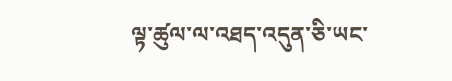ལྟ་ཚུལ་ལ་འཐད་འདུན་ཅི་ཡང་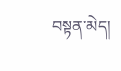བསྟན་མེད།